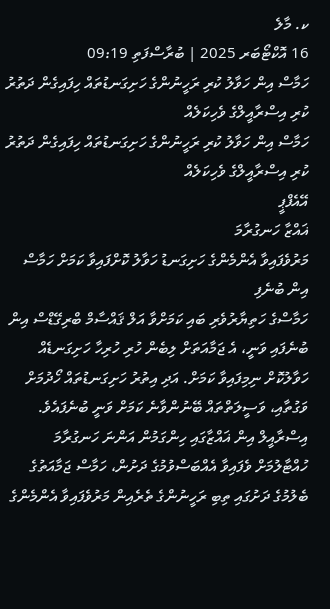ކ. މާލެ
16 އޮކްޓޯބަރ 2025 | ބުރާސްފަތި 09:19
ހަމާސް އިން ހަވާލު ކުރި ރަހީނުންގެ ހަށިގަނޑުތައް ހިފައިގެން ދަތުރު ކުރި އިސްރާއީލްގެ ވެހިކަލެއް
ހަމާސް އިން ހަވާލު ކުރި ރަހީނުންގެ ހަށިގަނޑުތައް ހިފައިގެން ދަތުރު ކުރި އިސްރާއީލްގެ ވެހިކަލެއް
އޭއެފްޕީ
ޣައްޒާ ހަނގުރާމަ
މަރުވެފައިވާ އެންމެންގެ ހަށިގަނޑު ހަވާލު ކޮށްފައިވާ ކަމަށް ހަމާސް އިން ބުނެފި
ހަމާސްގެ ހަތިޔާރުވެރި ބައި ކަމަށްވާ އަލް ޤައްސާމް ބްރިގޭޑްސް އިން ބުނެފައި ވަނީ، އެ ޖަމާއަތަށް ލިބެން ހުރި ހުރިހާ ހަށިގަނޑެއް ހަވާލުކޮށް ނިމިފައިވާ ކަމަށް. އަދި އިތުރު ހަށިގަނޑުތައް ހޯދުމަށް ވަގުތާއި، ވަސީލަތްތައް ބޭނުންވާނެ ކަމަށް ވަނީ ބުނެފައެވެ.
އިސްރާއީލް އިން ޣައްޒާގައި ހިންގަމުން އަންނަ ހަނގުރާމަ ހުއްޓާލުމަށް ވެފައިވާ އެއްބަސްވުމުގެ ދަށުން، ހަމާސް ޖަމާއަތުގެ ބެލުމުގެ ދަށުގައި ތިބި ރަހީނުންގެ ތެރެއިން މަރުވެފައިވާ އެންމެންގެ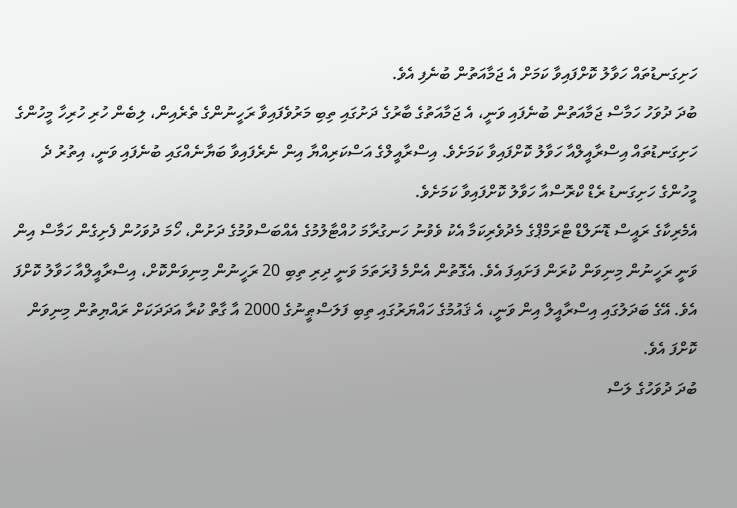ހަށިގަނޑުތައް ހަވާލު ކޮށްފައިވާ ކަމަށް އެ ޖަމާއަތުން ބުނެފި އެވެ.
ބުދަ ދުވަހު ހަމާސް ޖަމާއަތުން ބުނެފައި ވަނީ، އެ ޖަމާއަތުގެ ބާރުގެ ދަށުގައި ތިބި މަރުވެފައިވާ ރަހީނުންގެ ތެރެއިން، ލިބެން ހުރި ހުރިހާ މީހުންގެ ހަށިގަނޑުތައް އިސްރާއީލްއާ ހަވާލު ކޮށްފައިވާ ކަމަށެވެ. އިސްރާއީލްގެ އަސްކަރިއްޔާ އިން ނެރެފައިވާ ބަޔާނެއްގައި ބުނެފައި ވަނީ، އިތުރު ދެ މީހުންގެ ހަށިގަނޑު ރެޑް ކްރޮސްއާ ހަވާލު ކޮށްފައިވާ ކަމަށެވެ.
އެމެރިކާގެ ރައީސް ޑޮނަލްޑް ޓްރަމްޕްގެ މެދުވެރިކަމާ އެކު ވެވުނު ހަނގުރާމަ ހުއްޓާލުމުގެ އެއްބަސްވުމުގެ ދަށުން، ހޯމަ ދުވަހުން ފެށިގެން ހަމާސް އިން ވަނީ ރަހީނުން މިނިވަން ކުރަން ފަށައިފަ އެވެ. އެގޮތުން އެންމެ ފުރަތަމަ ވަނީ ދިރި ތިބި 20 ރަހީނުން މިނިވަންކޮށް، އިސްރާއީލްއާ ހަވާލު ކޮށްފަ އެވެ. އޭގެ ބަދަލުގައި އިސްރާއީލް އިން ވަނީ، އެ ޤައުމުގެ ހައްޔަރުގައި ތިބި ފަލަސްޠީނުގެ 2000 އާ ގާތް ކުރާ އަދަދަކަށް ރައްޔިތުން މިނިވަން ކޮށްފަ އެވެ.
ބުދަ ދުވަހުގެ ލަސް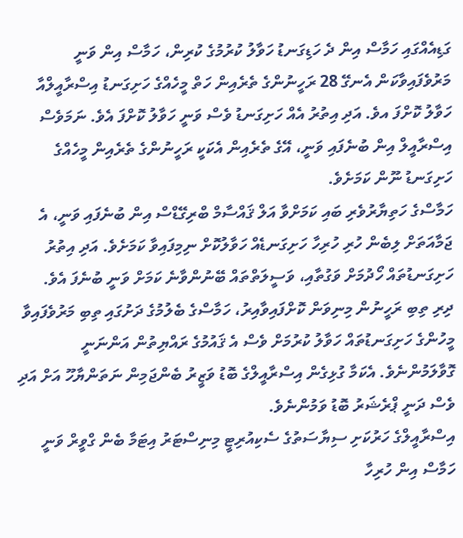ގަޑިއެއްގައި ހަމާސް އިން ދެ ހަޑިގަނޑު ހަވާލު ކުރުމުގެ ކުރިން، ހަމާސް އިން ވަނީ މަރުވެފައިވާކަން އެނގޭ 28 ރަހީނުންގެ ތެރެއިން ހަތް މީހެއްގެ ހަށިގަނޑު އިސްރާއީލްއާ ހަވާލު ކޮށްފަ އވެ. އަދި އިތުރު އެއް ހަށިގަނޑު ވެސް ވަނީ ހަވާލު ކޮށްފަ އެވެ. ނަމަވެސް އިސްރާއީލް އިން ބުނެފައި ވަނީ، އޭގެ ތެރެއިން އެކަކީ ރަހީނުންގެ ތެރެއިން މީހެއްގެ ހަށިގަނޑު ނޫން ކަމަށެވެ.
ހަމާސްގެ ހަތިޔާރުވެރި ބައި ކަމަށްވާ އަލް ޤައްސާމް ބްރިގޭޑްސް އިން ބުނެފައި ވަނީ، އެ ޖަމާއަތަށް ލިބެން ހުރި ހުރިހާ ހަށިގަނޑެއް ހަވާލުކޮށް ނިމިފައިވާ ކަމަށެވެ. އަދި އިތުރު ހަށިގަނޑުތައް ހޯދުމަށް ވަގުތާއި، ވަސީލަތްތައް ބޭނުންވާނެ ކަމަށް ވަނީ ބުނެފަ އެވެ.
ދިރި ތިބި ރަހީނުން މިނިވަން ކޮށްފައިވާއިރު، ހަމާސްގެ ބެލުމުގެ ދަށުގައި ތިބި މަރުވެފައިވާ މީހުންގެ ހަށިގަނޑުތައް ހަވާލު ކުރުމަށް ވެސް އެ ޤައުމުގެ ރައްޔިތުން އަންނަނީ ގޮވާލަމުންނެވެ. އެކަމާ ގުޅިގެން އިސްރާއީލްގެ ބޮޑު ވަޒީރު ބެންޖަމިން ނަތަންޔާހޫ އަށް އަދި ވެސް ދަނީ ޕްރެޝަރު ބޮޑު ވަމުންނެވެ.
އިސްރާއީލްގެ ހަރުކަށި ސިޔާސަތުގެ ސެކިއުރިޓީ މިނިސްޓަރު އިޓަމާ ބެން ގްވީރް ވަނީ ހަމާސް އިން ހުރިހާ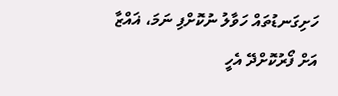ހަށިގަނޑުތައް ހަވާލު ނުކޮށްފި ނަމަ، ޣައްޒާ އަށް ފޯރުކޮށްދޭ އެހީ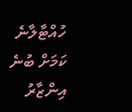ހުއްޓާލާނެ ކަމަށް ބުނެ އިންޒާރު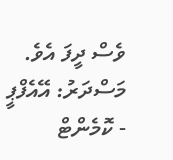ވެސް ދީފަ އެވެ.
މަސްދަރު: އޭއެފްޕީ
- ކޮމެންޓް